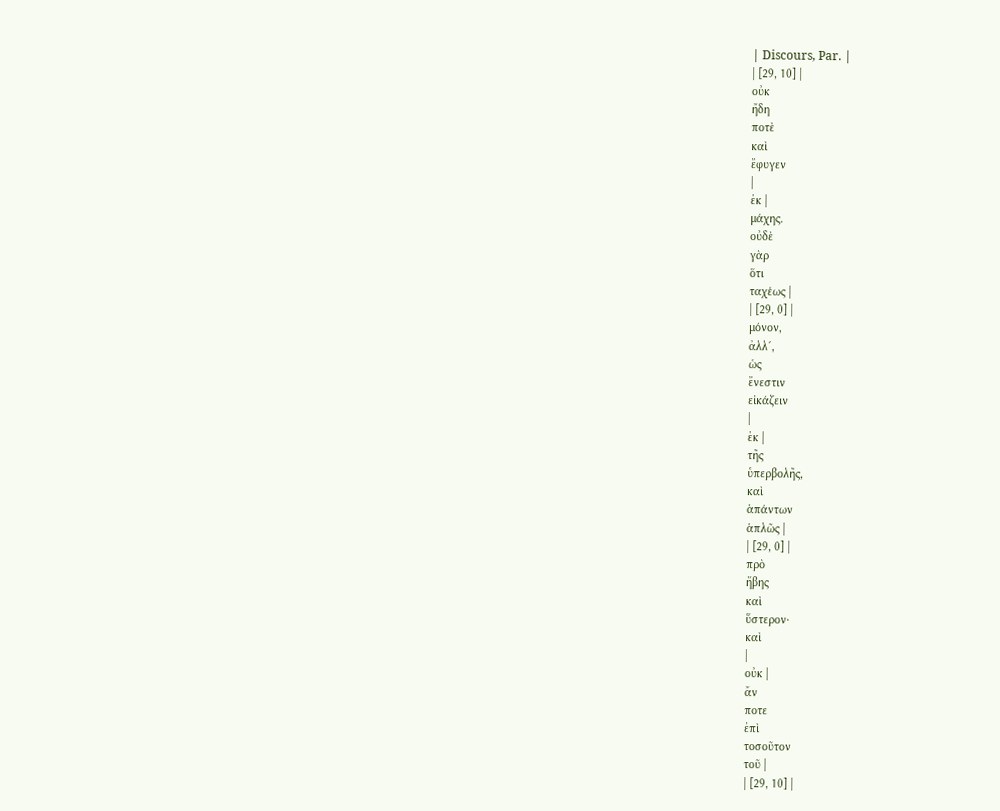| Discours, Par. |
| [29, 10] |
οὐκ
ἤδη
ποτὲ
καὶ
ἔφυγεν
|
ἐκ |
μάχης.
οὐδὲ
γὰρ
ὅτι
ταχέως |
| [29, 0] |
μόνον,
ἀλλ´,
ὡς
ἔνεστιν
εἰκάζειν
|
ἐκ |
τῆς
ὑπερβολῆς,
καὶ
ἁπάντων
ἁπλῶς |
| [29, 0] |
πρὸ
ἥβης
καὶ
ὕστερον·
καὶ
|
οὐκ |
ἄν
ποτε
ἐπὶ
τοσοῦτον
τοῦ |
| [29, 10] |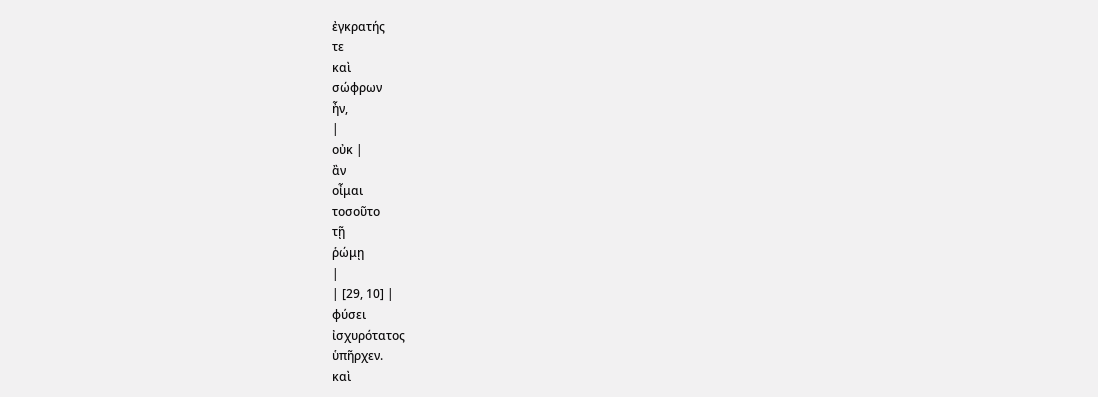ἐγκρατής
τε
καὶ
σώφρων
ἦν,
|
οὐκ |
ἂν
οἶμαι
τοσοῦτο
τῇ
ῥώμῃ
|
| [29, 10] |
φύσει
ἰσχυρότατος
ὑπῆρχεν.
καὶ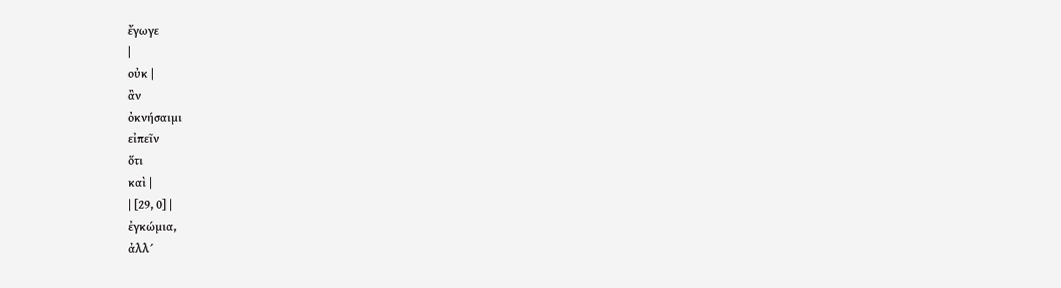ἔγωγε
|
οὐκ |
ἂν
ὀκνήσαιμι
εἰπεῖν
ὅτι
καὶ |
| [29, 0] |
ἐγκώμια,
ἀλλ´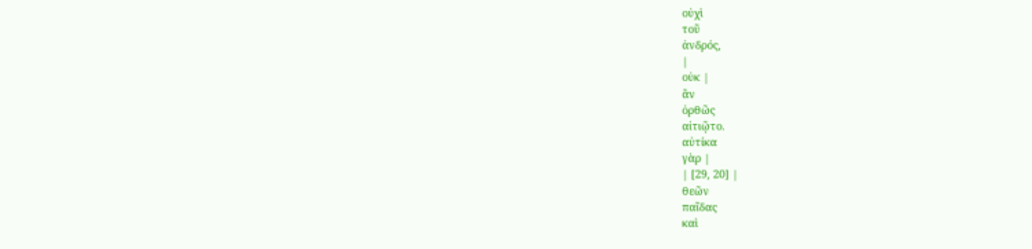οὐχὶ
τοῦ
ἀνδρός,
|
οὐκ |
ἂν
ὀρθῶς
αἰτιῷτο.
αὐτίκα
γὰρ |
| [29, 20] |
θεῶν
παῖδας
καὶ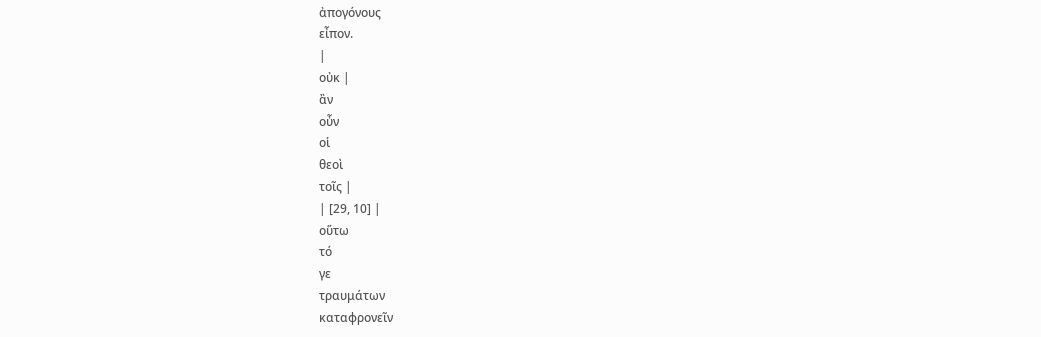ἀπογόνους
εἶπον.
|
οὐκ |
ἂν
οὖν
οἱ
θεοὶ
τοῖς |
| [29, 10] |
οὕτω
τό
γε
τραυμάτων
καταφρονεῖν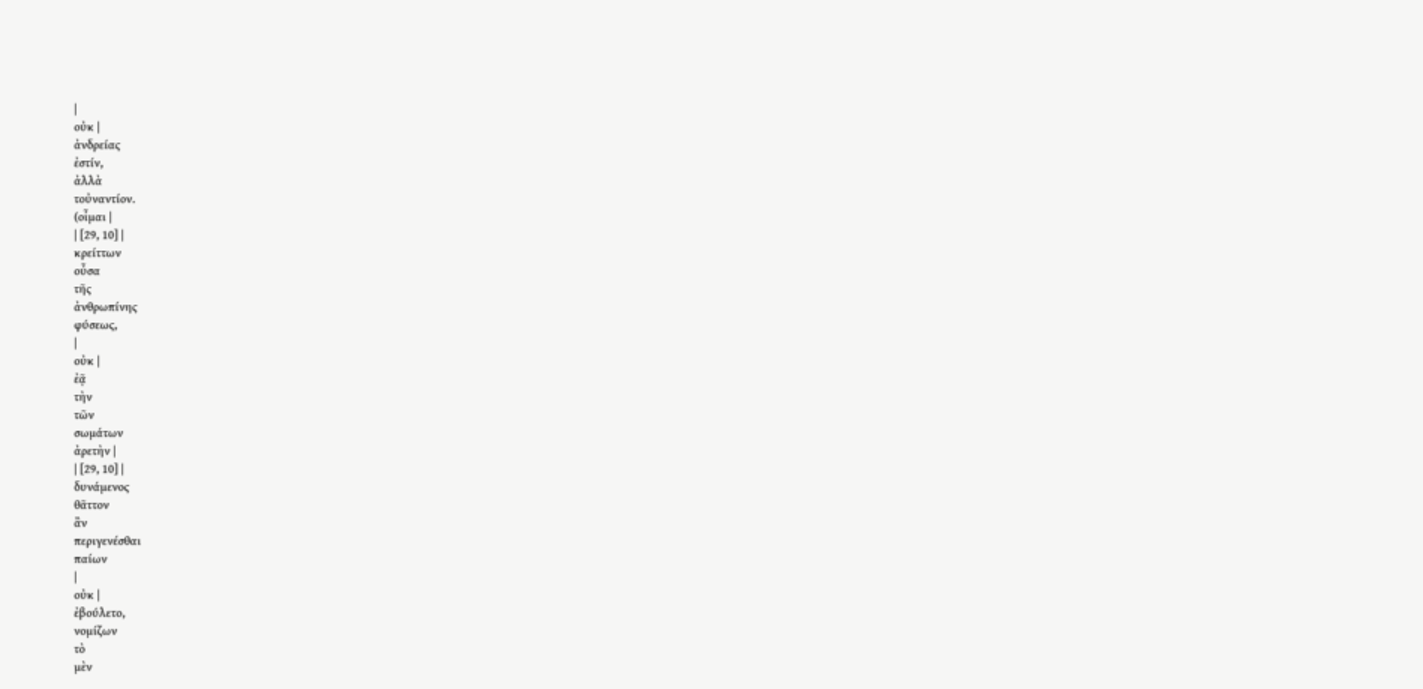|
οὐκ |
ἀνδρείας
ἐστίν,
ἀλλὰ
τοὐναντίον.
(οἶμαι |
| [29, 10] |
κρείττων
οὖσα
τῆς
ἀνθρωπίνης
φύσεως,
|
οὐκ |
ἐᾷ
τὴν
τῶν
σωμάτων
ἀρετὴν |
| [29, 10] |
δυνάμενος
θᾶττον
ἂν
περιγενέσθαι
παίων
|
οὐκ |
ἐβούλετο,
νομίζων
τὸ
μὲν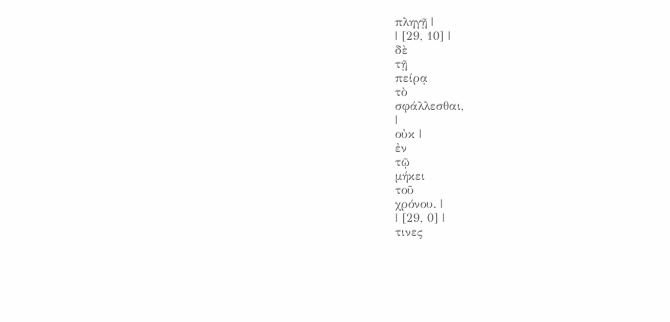πληγῇ |
| [29, 10] |
δὲ
τῇ
πείρᾳ
τὸ
σφάλλεσθαι,
|
οὐκ |
ἐν
τῷ
μήκει
τοῦ
χρόνου. |
| [29, 0] |
τινες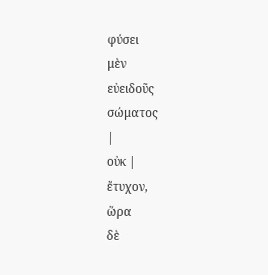φύσει
μὲν
εὐειδοῦς
σώματος
|
οὐκ |
ἔτυχον,
ὥρα
δὲ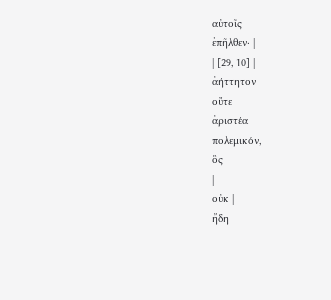αὐτοῖς
ἐπῆλθεν· |
| [29, 10] |
ἀήττητον
οὔτε
ἀριστέα
πολεμικόν,
ὃς
|
οὐκ |
ἤδη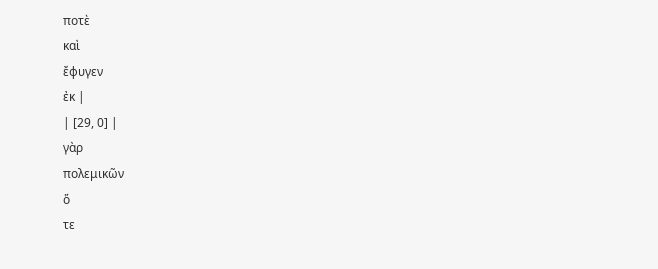ποτὲ
καὶ
ἔφυγεν
ἐκ |
| [29, 0] |
γὰρ
πολεμικῶν
ὅ
τε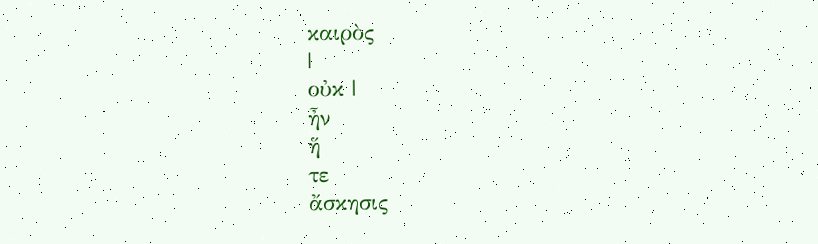καιρὸς
|
οὐκ |
ἦν
ἥ
τε
ἄσκησις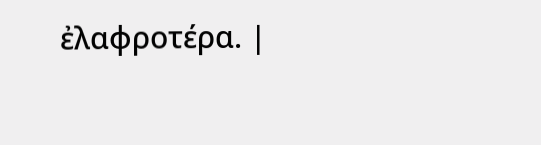ἐλαφροτέρα. |